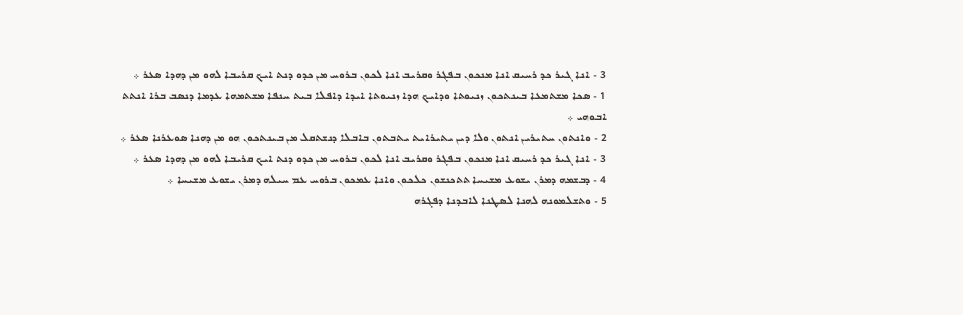3 - ܐܢܐ ܓܝܪ ܟܕ ܪܚܝܩ ܐܢܐ ܡܢܟܘܢ ܒܦܓܪ ܘܩܪܝܒ ܐܢܐ ܠܟܘܢ ܒܪܘܚ ܡܢ ܟܕܘ ܕܢܬ ܐܝܟ ܩܪܝܒܐ ܠܗܘ ܡܢ ܕܗܕܐ ܤܥܪ ܀
1 - ܤܟܐ ܡܫܬܡܥܐ ܒܝܢܬܟܘܢ ܙܢܝܘܬܐ ܘܕܐܝܟ ܗܕܐ ܙܢܝܘܬܐ ܐܝܕܐ ܕܐܦܠܐ ܒܝܬ ܚܢܦܐ ܡܫܬܡܗܐ ܥܕܡܐ ܕܢܤܒ ܒܪܐ ܐܢܬܬ ܐܒܘܗܝ ܀
2 - ܘܐܢܬܘܢ ܚܬܝܪܝܢ ܐܢܬܘܢ ܘܠܐ ܕܝܢ ܝܬܝܪܐܝܬ ܝܬܒܬܘܢ ܒܐܒܠܐ ܕܢܫܬܩܠ ܡܢ ܒܝܢܬܟܘܢ ܗܘ ܡܢ ܕܗܢܐ ܤܘܥܪܢܐ ܤܥܪ ܀
3 - ܐܢܐ ܓܝܪ ܟܕ ܪܚܝܩ ܐܢܐ ܡܢܟܘܢ ܒܦܓܪ ܘܩܪܝܒ ܐܢܐ ܠܟܘܢ ܒܪܘܚ ܡܢ ܟܕܘ ܕܢܬ ܐܝܟ ܩܪܝܒܐ ܠܗܘ ܡܢ ܕܗܕܐ ܤܥܪ ܀
4 - ܕܒܫܡܗ ܕܡܪܢ ܝܫܘܥ ܡܫܝܚܐ ܬܬܟܢܫܘܢ ܟܠܟܘܢ ܘܐܢܐ ܥܡܟܘܢ ܒܪܘܚ ܥܡ ܚܝܠܗ ܕܡܪܢ ܝܫܘܥ ܡܫܝܚܐ ܀
5 - ܘܬܫܠܡܘܢܗ ܠܗܢܐ ܠܤܛܢܐ ܠܐܒܕܢܐ ܕܦܓܪܗ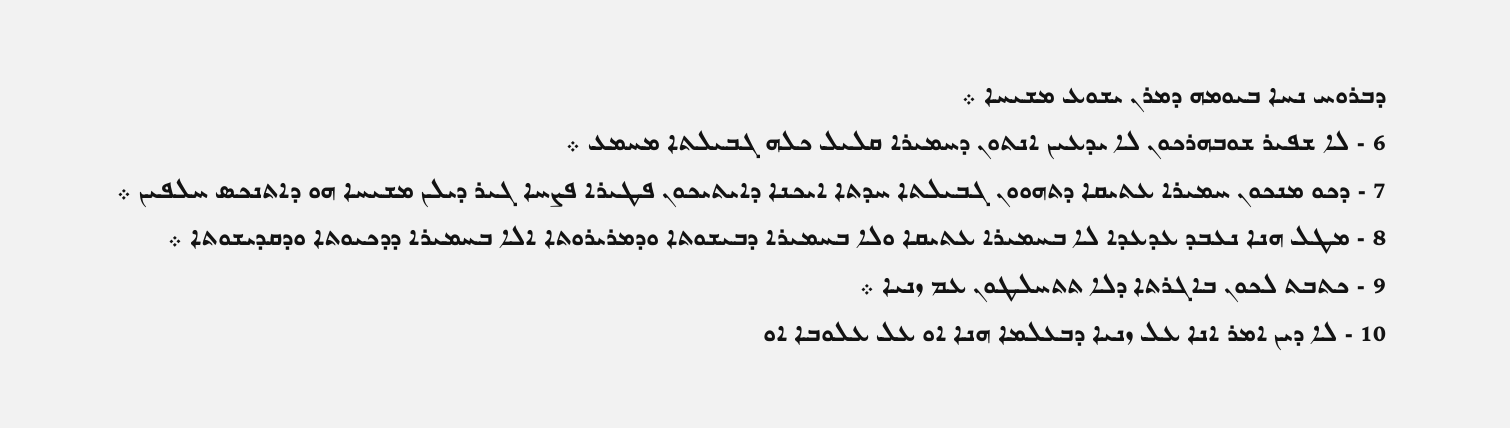ܕܒܪܘܚ ܢܚܐ ܒܝܘܡܗ ܕܡܪܢ ܝܫܘܥ ܡܫܝܚܐ ܀
6 - ܠܐ ܫܦܝܪ ܫܘܒܗܪܟܘܢ ܠܐ ܝܕܥܝܢ ܐܢܬܘܢ ܕܚܡܝܪܐ ܩܠܝܠ ܟܠܗ ܓܒܝܠܬܐ ܡܚܡܥ ܀
7 - ܕܟܘ ܡܢܟܘܢ ܚܡܝܪܐ ܥܬܝܩܐ ܕܬܗܘܘܢ ܓܒܝܠܬܐ ܚܕܬܐ ܐܝܟܢܐ ܕܐܝܬܝܟܘܢ ܦܛܝܪܐ ܦܨܚܐ ܓܝܪ ܕܝܠܢ ܡܫܝܚܐ ܗܘ ܕܐܬܢܟܤ ܚܠܦܝܢ ܀
8 - ܡܛܠ ܗܢܐ ܢܥܒܕ ܥܕܥܕܐ ܠܐ ܒܚܡܝܪܐ ܥܬܝܩܐ ܘܠܐ ܒܚܡܝܪܐ ܕܒܝܫܘܬܐ ܘܕܡܪܝܪܘܬܐ ܐܠܐ ܒܚܡܝܪܐ ܕܕܟܝܘܬܐ ܘܕܩܕܝܫܘܬܐ ܀
9 - ܟܬܒܬ ܠܟܘܢ ܒܐܓܪܬܐ ܕܠܐ ܬܬܚܠܛܘܢ ܥܡ ܙܢܝܐ ܀
10 - ܠܐ ܕܝܢ ܐܡܪ ܐܢܐ ܥܠ ܙܢܝܐ ܕܒܥܠܡܐ ܗܢܐ ܐܘ ܥܠ ܥܠܘܒܐ ܐܘ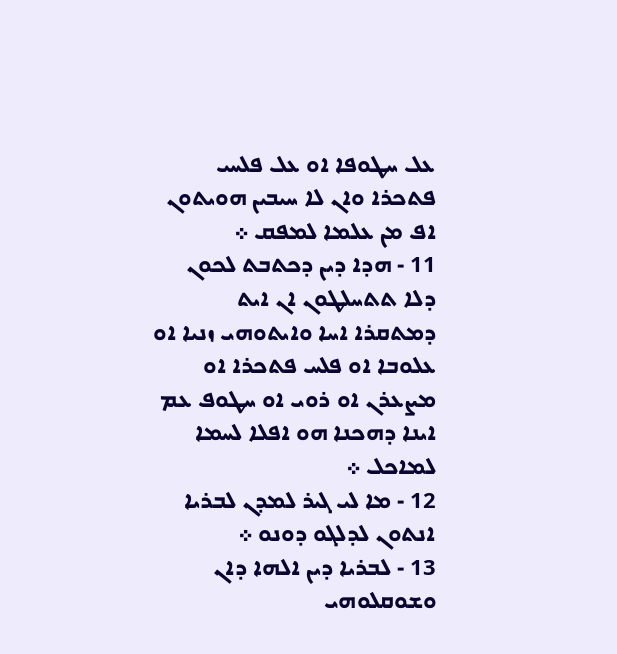ܥܠ ܚܛܘܦܐ ܐܘ ܥܠ ܦܠܚܝ ܦܬܟܪܐ ܘܐܢ ܠܐ ܚܝܒܝܢ ܗܘܝܬܘܢ ܐܦ ܡܢ ܥܠܡܐ ܠܡܦܩ ܀
11 - ܗܕܐ ܕܝܢ ܕܟܬܒܬ ܠܟܘܢ ܕܠܐ ܬܬܚܠܛܘܢ ܐܢ ܐܝܬ ܕܡܬܩܪܐ ܐܚܐ ܘܐܝܬܘܗܝ ܙܢܝܐ ܐܘ ܥܠܘܒܐ ܐܘ ܦܠܚ ܦܬܟܪܐ ܐܘ ܡܨܥܪܢ ܐܘ ܪܘܝ ܐܘ ܚܛܘܦ ܥܡ ܐܝܢܐ ܕܗܟܢܐ ܗܘ ܐܦܠܐ ܠܚܡܐ ܠܡܐܟܠ ܀
12 - ܡܐ ܠܝ ܓܝܪ ܠܡܕܢ ܠܒܪܝܐ ܐܢܬܘܢ ܠܕܠܓܘ ܕܘܢܘ ܀
13 - ܠܒܪܝܐ ܕܝܢ ܐܠܗܐ ܕܐܢ ܘܫܘܩܠܘܗܝ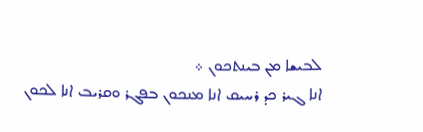ܠܒܝܫܐ ܡܢ ܒܝܢܬܟܘܢ ܀
ܐܢܐ ܓܝܪ ܟܕ ܪܚܝܩ ܐܢܐ ܡܢܟܘܢ ܒܦܓܪ ܘܩܪܝܒ ܐܢܐ ܠܟܘܢ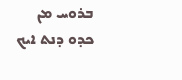ܒܪܘܚ ܡܢ ܟܕܘ ܕܢܬ ܐܝܟ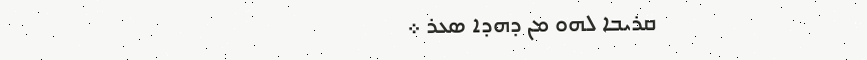ܩܪܝܒܐ ܠܗܘ ܡܢ ܕܗܕܐ ܤܥܪ ܀